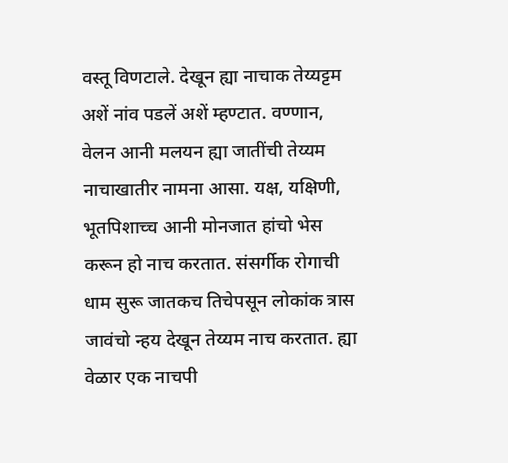वस्तू विणटाले. देखून ह्या नाचाक तेय्यट्टम अशें नांव पडलें अशें म्हण्टात. वण्णान, वेलन आनी मलयन ह्या जातींची तेय्यम नाचाखातीर नामना आसा. यक्ष, यक्षिणी, भूतपिशाच्च आनी मोनजात हांचो भेस करून हो नाच करतात. संसर्गीक रोगाची धाम सुरू जातकच तिचेपसून लोकांक त्रास जावंचो न्हय देखून तेय्यम नाच करतात. ह्या वेळार एक नाचपी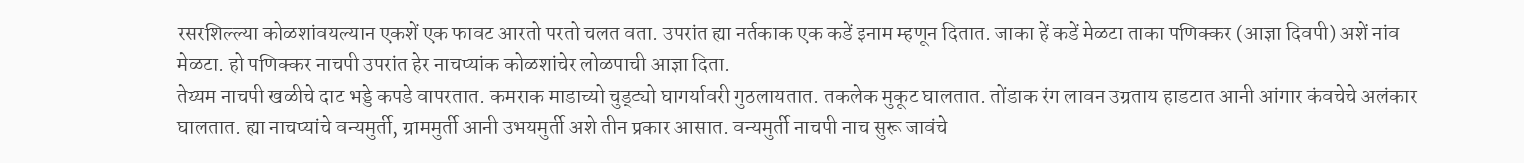रसरशिल्ल्या कोळशांवयल्यान एकशें एक फावट आरतो परतो चलत वता. उपरांत ह्या नर्तकाक एक कडें इनाम म्हणून दितात. जाका हें कडें मेळटा ताका पणिक्कर (आज्ञा दिवपी) अशें नांव मेळटा. हो पणिक्कर नाचपी उपरांत हेर नाचप्यांक कोळशांचेर लोळपाची आज्ञा दिता.
तेय्यम नाचपी खळीचे दाट भड्डे कपडे वापरतात. कमराक माडाच्यो चुड्ट्यो घागर्यावरी गुठलायतात. तकलेक मुकूट घालतात. तोंडाक रंग लावन उग्रताय हाडटात आनी आंगार कंवचेचे अलंकार घालतात. ह्या नाचप्यांचे वन्यमुर्ती, ग्राममुर्ती आनी उभयमुर्ती अशे तीन प्रकार आसात. वन्यमुर्ती नाचपी नाच सुरू जावंचे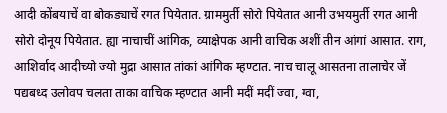आदी कोंबयाचें वा बोकड्याचें रगत पियेतात. ग्राममुर्ती सोरो पियेतात आनी उभयमुर्ती रगत आनी सोरो दोनूय पियेतात. ह्या नाचाचीं आंगिक, व्याक्षेपक आनी वाचिक अशीं तीन आंगां आसात. राग, आशिर्वाद आदीच्यो ज्यो मुद्रा आसात तांकां आंगिक म्हण्टात. नाच चालू आसतना तालाचेर जें पद्यबध्द उलोवप चलता ताका वाचिक म्हण्टात आनी मदीं मदीं ज्वा, ग्वा,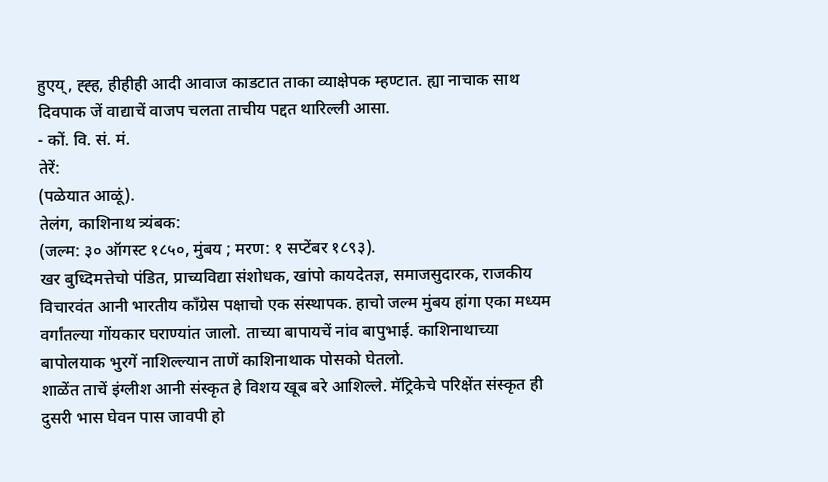हुएय्, ह्ह्ह, हीहीही आदी आवाज काडटात ताका व्याक्षेपक म्हण्टात. ह्या नाचाक साथ दिवपाक जें वाद्याचें वाजप चलता ताचीय पद्दत थारिल्ली आसा.
- कों. वि. सं. मं.
तेरें:
(पळेयात आळूं).
तेलंग, काशिनाथ त्र्यंबक:
(जल्म: ३० ऑगस्ट १८५०, मुंबय ; मरण: १ सप्टेंबर १८९३).
खर बुध्दिमत्तेचो पंडित, प्राच्यविद्या संशोधक, खांपो कायदेतज्ञ, समाजसुदारक, राजकीय विचारवंत आनी भारतीय काँग्रेस पक्षाचो एक संस्थापक. हाचो जल्म मुंबय हांगा एका मध्यम वर्गांतल्या गोंयकार घराण्यांत जालो. ताच्या बापायचें नांव बापुभाई. काशिनाथाच्या बापोलयाक भुरगें नाशिल्ल्यान ताणें काशिनाथाक पोसको घेतलो.
शाळेंत ताचें इंग्लीश आनी संस्कृत हे विशय खूब बरे आशिल्ले. मॅट्रिकेचे परिक्षेंत संस्कृत ही दुसरी भास घेवन पास जावपी हो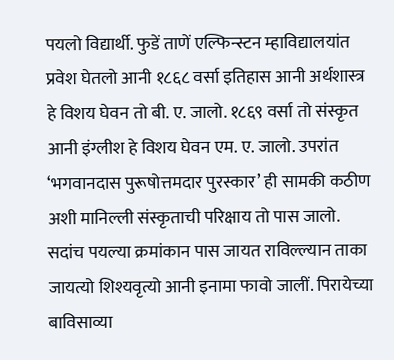पयलो विद्यार्थी. फुडें ताणें एल्फिन्स्टन म्हाविद्यालयांत प्रवेश घेतलो आनी १८६८ वर्सा इतिहास आनी अर्थशास्त्र हे विशय घेवन तो बी. ए. जालो. १८६९ वर्सा तो संस्कृत आनी इंग्लीश हे विशय घेवन एम. ए. जालो. उपरांत ‘भगवानदास पुरूषोत्तमदार पुरस्कार’ ही सामकी कठीण अशी मानिल्ली संस्कृताची परिक्षाय तो पास जालो. सदांच पयल्या क्रमांकान पास जायत राविल्ल्यान ताका जायत्यो शिश्यवृत्यो आनी इनामा फावो जालीं. पिरायेच्या बाविसाव्या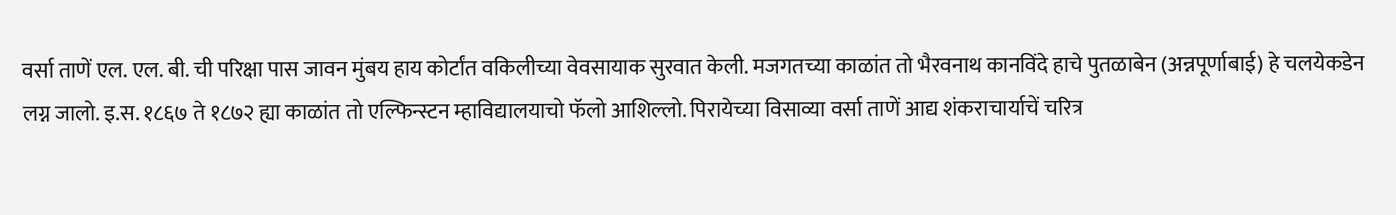वर्सा ताणें एल. एल. बी. ची परिक्षा पास जावन मुंबय हाय कोर्टांत वकिलीच्या वेवसायाक सुरवात केली. मजगतच्या काळांत तो भैरवनाथ कानविंदे हाचे पुतळाबेन (अन्नपूर्णाबाई) हे चलयेकडेन लग्न जालो. इ.स. १८६७ ते १८७२ ह्या काळांत तो एल्फिन्स्टन म्हाविद्यालयाचो फॅलो आशिल्लो. पिरायेच्या विसाव्या वर्सा ताणें आद्य शंकराचार्याचें चरित्र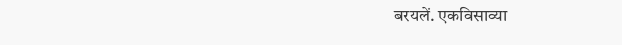बरयलें. एकविसाव्या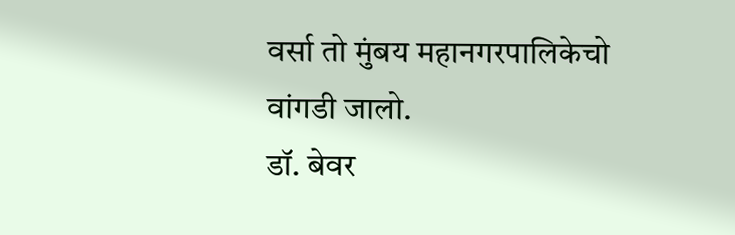वर्सा तो मुंबय महानगरपालिकेचो वांगडी जालो.
डॉ. बेवर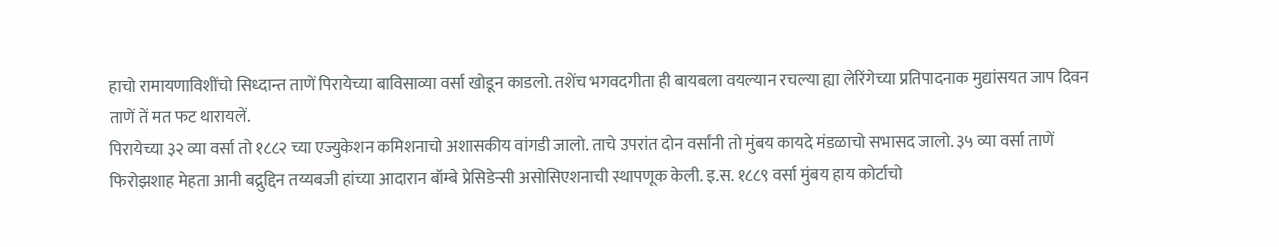हाचो रामायणाविशींचो सिध्दान्त ताणें पिरायेच्या बाविसाव्या वर्सा खोडून काडलो. तशेंच भगवदगीता ही बायबला वयल्यान रचल्या ह्या लेरिंगेच्या प्रतिपादनाक मुद्यांसयत जाप दिवन ताणें तें मत फट थारायलें.
पिरायेच्या ३२ व्या वर्सा तो १८८२ च्या एज्युकेशन कमिशनाचो अशासकीय वांगडी जालो. ताचे उपरांत दोन वर्सांनी तो मुंबय कायदे मंडळाचो सभासद जालो. ३५ व्या वर्सा ताणें फिरोझशाह मेहता आनी बद्रुद्दिन तय्यबजी हांच्या आदारान बॉम्बे प्रेसिडेन्सी असोसिएशनाची स्थापणूक केली. इ.स. १८८९ वर्सा मुंबय हाय कोर्टाचो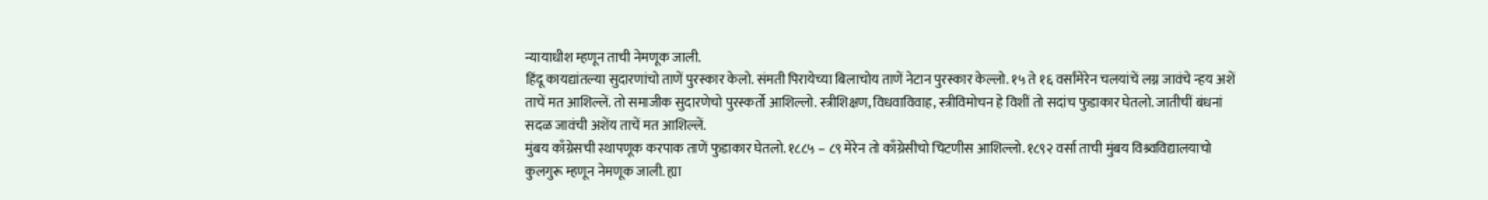न्यायाधीश म्हणून ताची नेमणूक जाली.
हिंदू कायद्यांतल्या सुदारणांचो ताणें पुरस्कार केलो. संमती पिरायेच्या बिलाचोय ताणें नेटान पुरस्कार केल्लो. १५ ते १६ वर्सांमेरेन चलयांचें लग्न जावंचे न्हय अशें ताचें मत आशिल्लें. तो समाजीक सुदारणेचो पुरस्कर्तो आशिल्लो. स्त्रीशिक्षण, विधवाविवाह, स्त्रीविमोचन हे विशीं तो सदांच फुडाकार घेतलो. जातीचीं बंधनां सदळ जावंची अशेंय ताचें मत आशिल्लें.
मुंबय काँग्रेसची स्थापणूक करपाक ताणें फुडाकार घेतलो. १८८५ – ८९ मेरेन तो काँग्रेसीचो चिटणीस आशिल्लो. १८९२ वर्सा ताची मुंबय विश्र्वविद्यालयाचो कुलगुरू म्हणून नेमणूक जाली. ह्या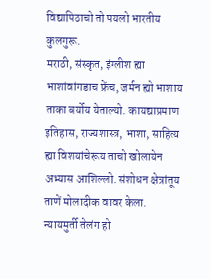विद्यापिठाचो तो पयलो भारतीय कुलगुरू.
मराठी, संस्कृत, इंग्लीश ह्या भाशांवांगडाच फ्रेंच, जर्मन ह्यो भाशाय ताका बर्योय येताल्यो. कायद्याप्रमाण इतिहास, राज्यशास्त्र, भाशा, साहित्य ह्या विशयांचेरूय ताचो खोलायेन अभ्यास आशिल्लो. संशोधन क्षेत्रांतूय ताणें मोलादीक वावर केला.
न्यायमुर्ती तेलंग हो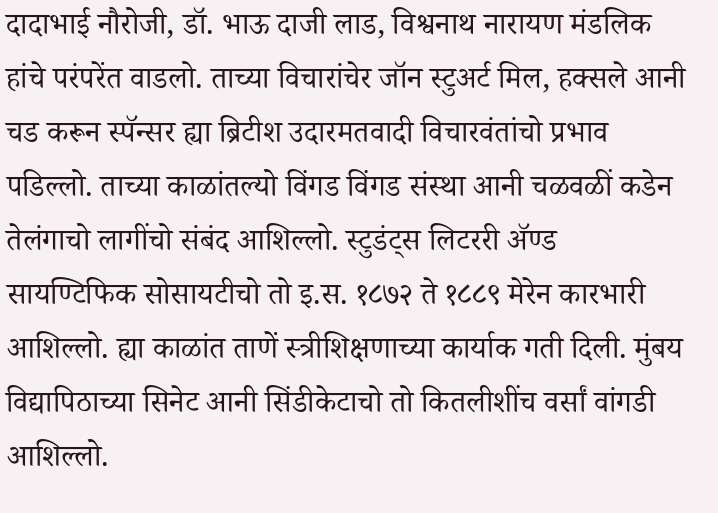दादाभाई नौरोजी, डॉ. भाऊ दाजी लाड, विश्वनाथ नारायण मंडलिक हांचे परंपरेंत वाडलो. ताच्या विचारांचेर जॉन स्टुअर्ट मिल, हक्सले आनी चड करून स्पॅन्सर ह्या ब्रिटीश उदारमतवादी विचारवंतांचो प्रभाव पडिल्लो. ताच्या काळांतल्यो विंगड विंगड संस्था आनी चळवळीं कडेन तेलंगाचो लागींचो संबंद आशिल्लो. स्टुडंट्स लिटररी ॲण्ड सायण्टिफिक सोसायटीचो तो इ.स. १८७२ ते १८८९ मेरेन कारभारी आशिल्लो. ह्या काळांत ताणें स्त्रीशिक्षणाच्या कार्याक गती दिली. मुंबय विद्यापिठाच्या सिनेट आनी सिंडीकेटाचो तो कितलीशींच वर्सां वांगडी आशिल्लो.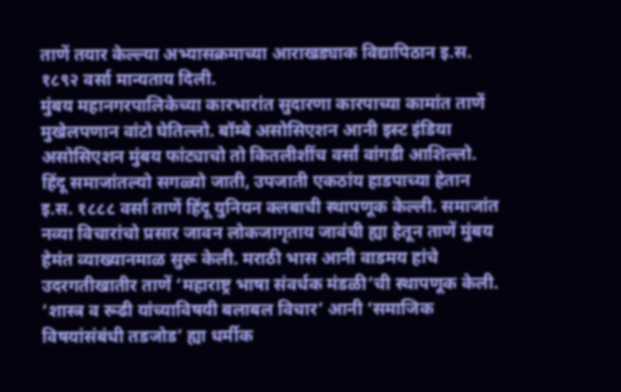ताणें तयार केल्ल्या अभ्यासक्रमाच्या आराखड्याक विद्यापिठान इ.स. १८९२ वर्सा मान्यताय दिली.
मुंबय महानगरपालिकेच्या कारभारांत सुदारणा कारपाच्या कामांत ताणें मुखेलपणान वांटो घेतिल्लो. बॉम्बे असोसिएशन आनी इस्ट इंडिया असोसिएशन मुंबय फांट्याचो तो कितलीशींच वर्सां वांगडी आशिल्लो. हिंदू समाजांतल्यो सगळ्यो जाती, उपजाती एकठांय हाडपाच्या हेतान इ.स. १८८८ वर्सा ताणें हिंदू युनियन क्लबाची स्थापणूक केल्ली. समाजांत नव्या विचारांचो प्रसार जावन लोकजागृताय जावंची ह्या हेतून ताणें मुंबय हेमंत व्याख्यानमाळ सुरू केली. मराठी भास आनी वाडमय हांचे उदरगतीखातीर ताणें ‘महाराष्ट्र भाषा संवर्धक मंडळी’ची स्थापणूक केली. ‘शास्त्र व रूढी यांच्याविषयी बलाबल विचार’ आनी ‘समाजिक विषयांसंबंधी तडजोड’ ह्या धर्मीक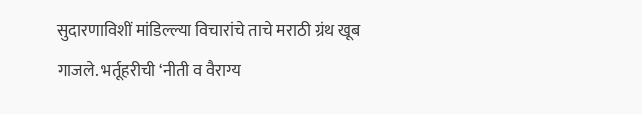सुदारणाविशीं मांडिल्ल्या विचारांचे ताचे मराठी ग्रंथ खूब गाजले. भर्तूहरीची ‘नीती व वैराग्य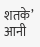शतके’ आनी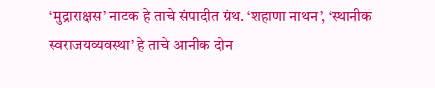‘मुद्राराक्षस’ नाटक हे ताचे संपादीत ग्रंथ. ‘शहाणा नाथन’, ‘स्थानीक स्वराजयव्यवस्था’ हे ताचे आनीक दोन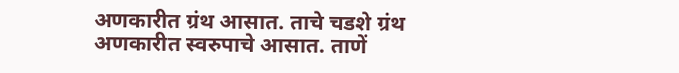अणकारीत ग्रंथ आसात. ताचे चडशे ग्रंथ अणकारीत स्वरुपाचे आसात. ताणें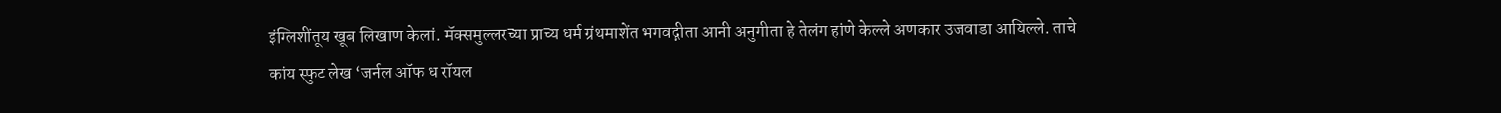इंग्लिशींतूय खूब लिखाण केलां. मॅक्समुल्लरच्या प्राच्य धर्म ग्रंथमाशेंत भगवद्गीता आनी अनुगीता हे तेलंग हांणे केल्ले अणकार उजवाडा आयिल्ले. ताचे कांय स्फुट लेख ‘जर्नल ऑफ ध रॉयल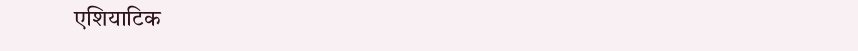एशियाटिक